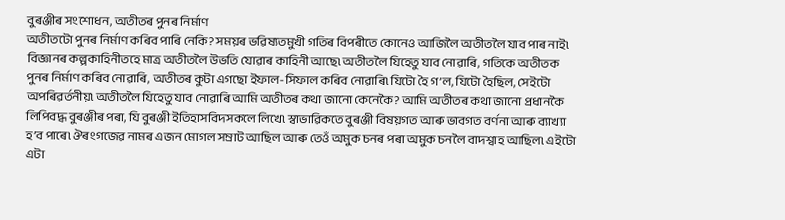বুৰঞ্জীৰ সংশোধন, অতীতৰ পুনৰ নিৰ্মাণ
অতীতটো পুনৰ নিৰ্মাণ কৰিব পাৰি নেকি? সময়ৰ ভৱিষ্যতমুখী গতিৰ বিপৰীতে কোনেও আজিলৈ অতীতলৈ যাব পাৰ নাই৷ বিজ্ঞানৰ কল্পকাহিনীতহে মাত্ৰ অতীতলৈ উভতি যোৱাৰ কাহিনী আছে৷ অতীতলৈ যিহেতু যাব নোৱাৰি, গতিকে অতীতক পুনৰ নিৰ্মাণ কৰিব নোৱাৰি, অতীতৰ কুটা এগছো ইফাল-সিফাল কৰিব নোৱাৰি৷ যিটো হৈ গ’ল, যিটো হৈছিল, সেইটো অপৰিৱৰ্তনীয়৷ অতীতলৈ যিহেতু যাব নোৱাৰি আমি অতীতৰ কথা জানো কেনেকৈ? আমি অতীতৰ কথা জানো প্ৰধানকৈ লিপিবদ্ধ বুৰঞ্জীৰ পৰা, যি বুৰঞ্জী ইতিহাসবিদসকলে লিখে৷ স্বাভাৱিকতে বুৰঞ্জী বিষয়গত আৰু ভাবগত বৰ্ণনা আৰু ব্যাখ্যা হ’ব পাৰে৷ ঔৰংগজেৱ নামৰ এজন মোগল সম্ৰাট আছিল আৰু তেওঁ অমুক চনৰ পৰা অমুক চনলৈ বাদশ্বাহ আছিল৷ এইটো এটা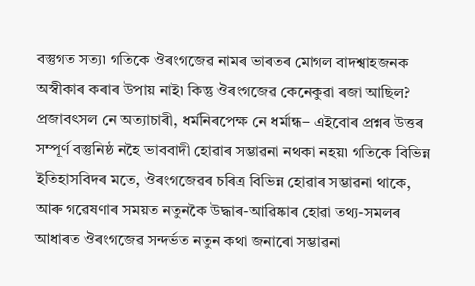বস্তুগত সত্য৷ গতিকে ঔৰংগজেৱ নামৰ ভাৰতৰ মোগল বাদশ্বাহজনক অস্বীকাৰ কৰাৰ উপায় নাই৷ কিন্তু ঔৰংগজেৱ কেনেকুৱা ৰজা আছিল? প্ৰজাবৎসল নে অত্যাচাৰী, ধৰ্মনিৰপেক্ষ নে ধৰ্মান্ধ– এইবোৰ প্ৰশ্নৰ উত্তৰ সম্পূৰ্ণ বস্তুনিষ্ঠ নহৈ ভাববাদী হোৱাৰ সম্ভাৱনা নথকা নহয়৷ গতিকে বিভিন্ন ইতিহাসবিদৰ মতে, ঔৰংগজেৱৰ চৰিত্ৰ বিভিন্ন হোৱাৰ সম্ভাৱনা থাকে, আৰু গৱেষণাৰ সময়ত নতুনকৈ উদ্ধাৰ-আৱিষ্কাৰ হোৱা তথ্য-সমলৰ আধাৰত ঔৰংগজেৱ সন্দৰ্ভত নতুন কথা জনাৰো সম্ভাৱনা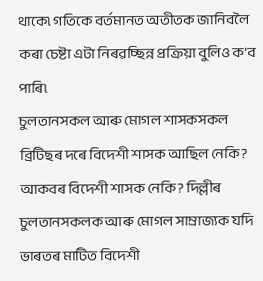থাকে৷ গতিকে বৰ্তমানত অতীতক জানিবলৈ কৰা চেষ্টা এটা নিৰৱচ্ছিন্ন প্ৰক্ৰিয়া বুলিও ক’ব পাৰি৷
চুলতানসকল আৰু মোগল শাসকসকল ব্ৰিটিছৰ দৰে বিদেশী শাসক আছিল নেকি? আকবৰ বিদেশী শাসক নেকি? দিল্লীৰ চুলতানসকলক আৰু মোগল সাম্ৰাজ্যক যদি ভাৰতৰ মাটিত বিদেশী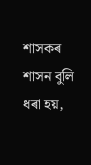শাসকৰ শাসন বুলি ধৰা হয়,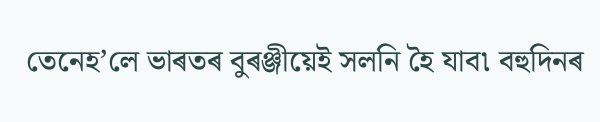তেনেহ’লে ভাৰতৰ বুৰঞ্জীয়েই সলনি হৈ যাব৷ বহুদিনৰ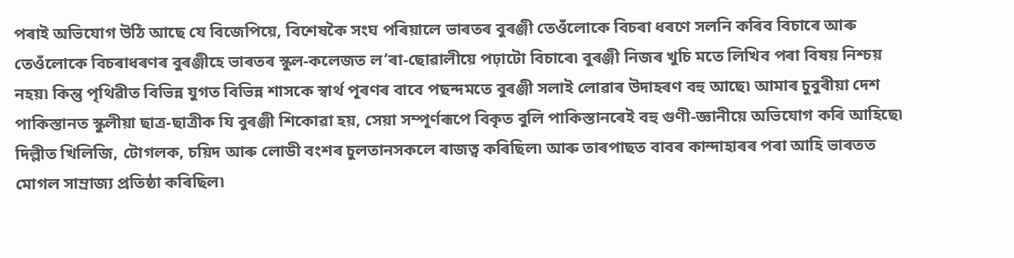পৰাই অভিযোগ উঠি আছে যে বিজেপিয়ে, বিশেষকৈ সংঘ পৰিয়ালে ভাৰতৰ বুৰঞ্জী তেওঁলোকে বিচৰা ধৰণে সলনি কৰিব বিচাৰে আৰু তেওঁলোকে বিচৰাধৰণৰ বুৰঞ্জীহে ভাৰতৰ স্কুল-কলেজত ল’ৰা-ছোৱালীয়ে পঢ়াটো বিচাৰে৷ বুৰঞ্জী নিজৰ খুচি মতে লিখিব পৰা বিষয় নিশ্চয় নহয়৷ কিন্তু পৃথিৱীত বিভিন্ন যুগত বিভিন্ন শাসকে স্বাৰ্থ পূৰণৰ বাবে পছন্দমতে বুৰঞ্জী সলাই লোৱাৰ উদাহৰণ বহু আছে৷ আমাৰ চুবুৰীয়া দেশ পাকিস্তানত স্কুলীয়া ছাত্ৰ-ছাত্ৰীক যি বুৰঞ্জী শিকোৱা হয়, সেয়া সম্পূৰ্ণৰূপে বিকৃত বুলি পাকিস্তানৰেই বহু গুণী-জ্ঞানীয়ে অভিযোগ কৰি আহিছে৷
দিল্লীত খিলিজি, টোগলক, চয়িদ আৰু লোডী বংশৰ চুলতানসকলে ৰাজত্ব কৰিছিল৷ আৰু তাৰপাছত বাবৰ কান্দাহাৰৰ পৰা আহি ভাৰতত মোগল সাম্ৰাজ্য প্ৰতিষ্ঠা কৰিছিল৷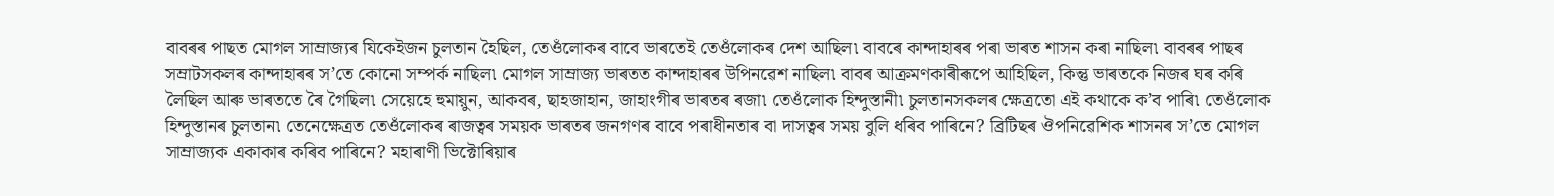বাবৰৰ পাছত মোগল সাম্ৰাজ্যৰ যিকেইজন চুলতান হৈছিল, তেওঁলোকৰ বাবে ভাৰতেই তেওঁলোকৰ দেশ আছিল৷ বাবৰে কান্দাহাৰৰ পৰা ভাৰত শাসন কৰা নাছিল৷ বাবৰৰ পাছৰ সম্ৰাটসকলৰ কান্দাহাৰৰ স’তে কোনো সম্পৰ্ক নাছিল৷ মোগল সাম্ৰাজ্য ভাৰতত কান্দাহাৰৰ উপিনৱেশ নাছিল৷ বাবৰ আক্ৰমণকাৰীৰূপে আহিছিল, কিন্তু ভাৰতকে নিজৰ ঘৰ কৰি লৈছিল আৰু ভাৰততে ৰৈ গৈছিল৷ সেয়েহে হুমায়ুন, আকবৰ, ছাহজাহান, জাহাংগীৰ ভাৰতৰ ৰজা৷ তেওঁলোক হিন্দুস্তানী৷ চুলতানসকলৰ ক্ষেত্ৰতো এই কথাকে ক’ব পাৰি৷ তেওঁলোক হিন্দুস্তানৰ চুলতান৷ তেনেক্ষেত্ৰত তেওঁলোকৰ ৰাজত্বৰ সময়ক ভাৰতৰ জনগণৰ বাবে পৰাধীনতাৰ বা দাসত্বৰ সময় বুলি ধৰিব পাৰিনে? ব্ৰিটিছৰ ঔপনিৱেশিক শাসনৰ স’তে মোগল সাম্ৰাজ্যক একাকাৰ কৰিব পাৰিনে? মহাৰাণী ভিক্টোৰিয়াৰ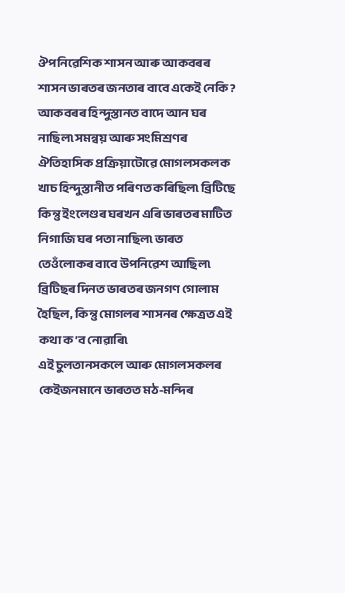ঔপনিৱেশিক শাসন আৰু আকবৰৰ শাসন ভাৰতৰ জনতাৰ বাবে একেই নেকি? আকবৰৰ হিন্দুস্তানত বাদে আন ঘৰ নাছিল৷ সমন্বয় আৰু সংমিশ্ৰণৰ ঐতিহাসিক প্ৰক্ৰিয়াটোৱে মোগলসকলক খাচ হিন্দুস্তানীত পৰিণত কৰিছিল৷ ব্ৰিটিছে কিন্তু ইংলেণ্ডৰ ঘৰখন এৰি ভাৰতৰ মাটিত নিগাজি ঘৰ পতা নাছিল৷ ভাৰত তেওঁলোকৰ বাবে উপনিৱেশ আছিল৷ ব্ৰিটিছৰ দিনত ভাৰতৰ জনগণ গোলাম হৈছিল, কিন্তু মোগলৰ শাসনৰ ক্ষেত্ৰত এই কথা ক’ব নোৱাৰি৷
এই চুলতানসকলে আৰু মোগলসকলৰ কেইজনমানে ভাৰতত মঠ-মন্দিৰ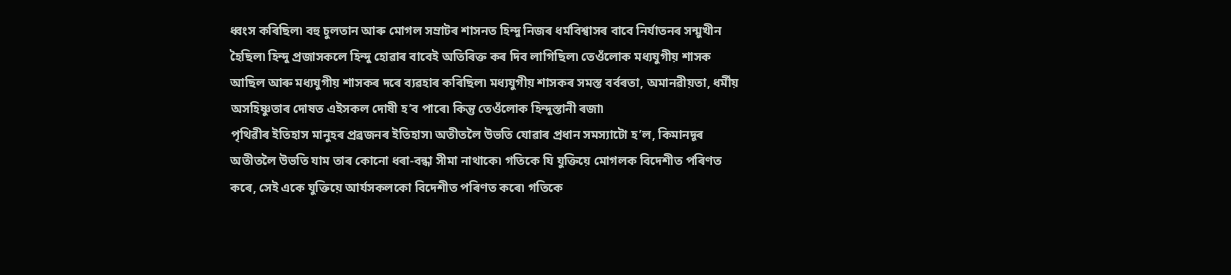ধ্বংস কৰিছিল৷ বহু চুলতান আৰু মোগল সম্ৰাটৰ শাসনত হিন্দু নিজৰ ধৰ্মবিশ্বাসৰ বাবে নিৰ্যাতনৰ সন্মুখীন হৈছিল৷ হিন্দু প্ৰজাসকলে হিন্দু হোৱাৰ বাবেই অতিৰিক্ত কৰ দিব লাগিছিল৷ তেওঁলোক মধ্যযুগীয় শাসক আছিল আৰু মধ্যযুগীয় শাসকৰ দৰে ব্যৱহাৰ কৰিছিল৷ মধ্যযুগীয় শাসকৰ সমস্ত বৰ্বৰতা, অমানৱীয়তা, ধৰ্মীয় অসহিষ্ণুতাৰ দোষত এইসকল দোষী হ’ব পাৰে৷ কিন্তু তেওঁলোক হিন্দুস্তানী ৰজা৷
পৃথিৱীৰ ইতিহাস মানুহৰ প্ৰব্ৰজনৰ ইতিহাস৷ অতীতলৈ উভতি যোৱাৰ প্ৰধান সমস্যাটো হ’ল, কিমানদূৰ অতীতলৈ উভতি যাম তাৰ কোনো ধৰা-বন্ধা সীমা নাথাকে৷ গতিকে যি যুক্তিয়ে মোগলক বিদেশীত পৰিণত কৰে, সেই একে যুক্তিয়ে আৰ্যসকলকো বিদেশীত পৰিণত কৰে৷ গতিকে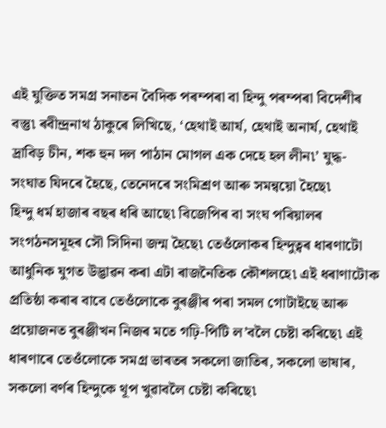এই যুক্তিত সমগ্ৰ সনাতন বৈদিক পৰম্পৰা বা হিন্দু পৰম্পৰা বিদেশীৰ বস্তু৷ ৰবীন্দ্ৰনাথ ঠাকুৰে লিখিছে, ‘হেথাই আৰ্য, হেথাই অনাৰ্য, হেথাই দ্ৰাবিড় চীন, শক হুন দল পাঠান মোগল এক দেহে হল লীন৷’ যুদ্ধ-সংঘাত যিদৰে হৈছে, তেনেদৰে সংমিশ্ৰণ আৰু সমন্বয়ো হৈছে৷
হিন্দু ধৰ্ম হাজাৰ বছৰ ধৰি আছে৷ বিজেপিৰ বা সংঘ পৰিয়ালৰ সংগঠনসমূহৰ সৌ সিদিনা জন্ম হৈছে৷ তেওঁলোকৰ হিন্দুত্বৰ ধাৰণাটো আধুনিক যুগত উদ্ভাৱন কৰা এটা ৰাজনৈতিক কৌশলহে৷ এই ধৰাণাটোক প্ৰতিষ্ঠা কৰাৰ বাবে তেওঁলোকে বুৰঞ্জীৰ পৰা সমল গোটাইছে আৰু প্ৰয়োজনত বুৰঞ্জীখন নিজৰ মতে গঢ়ি-পিটি ল’বলৈ চেষ্টা কৰিছে৷ এই ধাৰণাৰে তেওঁলোকে সমগ্ৰ ভাৰতৰ সকলো জাতিৰ, সকলো ভাষাৰ, সকলো বৰ্ণৰ হিন্দুকে থূপ খুৱাবলৈ চেষ্টা কৰিছে৷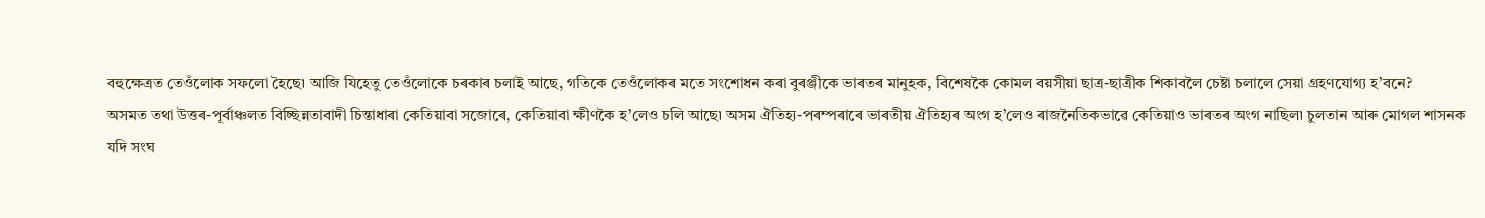বহুক্ষেত্ৰত তেওঁলোক সফলো হৈছে৷ আজি যিহেতু তেওঁলোকে চৰকাৰ চলাই আছে, গতিকে তেওঁলোকৰ মতে সংশোধন কৰা বুৰঞ্জীকে ভাৰতৰ মানুহক, বিশেষকৈ কোমল বয়সীয়া ছাত্ৰ-ছাত্ৰীক শিকাবলৈ চেষ্টা চলালে সেয়া গ্ৰহণযোগ্য হ’বনে?
অসমত তথা উত্তৰ-পূৰ্বাঞ্চলত বিচ্ছিন্নতাবাদী চিন্তাধাৰা কেতিয়াবা সজোৰে, কেতিয়াবা ক্ষীণকৈ হ’লেও চলি আছে৷ অসম ঐতিহ্য-পৰম্পৰাৰে ভাৰতীয় ঐতিহ্যৰ অংগ হ’লেও ৰাজনৈতিকভাৱে কেতিয়াও ভাৰতৰ অংগ নাছিল৷ চুলতান আৰু মোগল শাসনক যদি সংঘ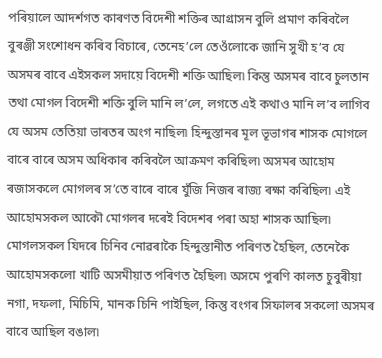পৰিয়ালে আদৰ্শগত কাৰণত বিদেশী শক্তিৰ আগ্ৰাসন বুলি প্ৰমাণ কৰিবলৈ বুৰঞ্জী সংশোধন কৰিব বিচাৰে, তেনেহ’লে তেওঁলোকে জানি সুখী হ’ব যে অসমৰ বাবে এইসকল সদায়ে বিদেশী শক্তি আছিল৷ কিন্তু অসমৰ বাবে চুলতান তথা মোগল বিদেশী শক্তি বুলি মানি ল’লে, লগতে এই কথাও মানি ল’ব লাগিব যে অসম তেতিয়া ভাৰতৰ অংগ নাছিল৷ হিন্দুস্তানৰ মূল ভূভাগৰ শাসক মোগলে বাৰে বাৰে অসম অধিকাৰ কৰিবলৈ আক্ৰমণ কৰিছিল৷ অসমৰ আহোম ৰজাসকলে মোগলৰ স’তে বাৰে বাৰে যুঁজি নিজৰ ৰাজ্য ৰক্ষা কৰিছিল৷ এই আহোমসকল আকৌ মোগলৰ দৰেই বিদেশৰ পৰা অহা শাসক আছিল৷ মোগলসকল যিদৰে চিনিব নোৱৰাকৈ হিন্দুস্তানীত পৰিণত হৈছিল, তেনেকৈ আহোমসকলো খাটি অসমীয়াত পৰিণত হৈছিল৷ অসমে পুৰণি কালত চুবুৰীয়া নগা, দফলা, মিচিমি, মানক চিনি পাইছিল, কিন্তু বংগৰ সিফালৰ সকলো অসমৰ বাবে আছিল বঙাল৷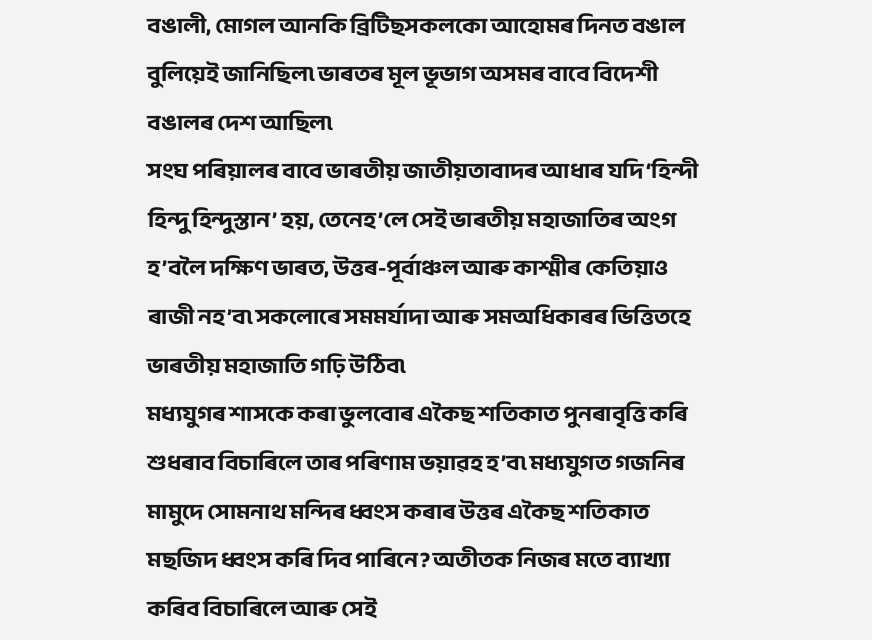বঙালী, মোগল আনকি ব্ৰিটিছসকলকো আহোমৰ দিনত বঙাল বুলিয়েই জানিছিল৷ ভাৰতৰ মূল ভূভাগ অসমৰ বাবে বিদেশী বঙালৰ দেশ আছিল৷
সংঘ পৰিয়ালৰ বাবে ভাৰতীয় জাতীয়তাবাদৰ আধাৰ যদি ‘হিন্দী হিন্দু হিন্দুস্তান’ হয়, তেনেহ’লে সেই ভাৰতীয় মহাজাতিৰ অংগ হ’বলৈ দক্ষিণ ভাৰত, উত্তৰ-পূৰ্বাঞ্চল আৰু কাশ্মীৰ কেতিয়াও ৰাজী নহ’ব৷ সকলোৰে সমমৰ্যাদা আৰু সমঅধিকাৰৰ ভিত্তিতহে ভাৰতীয় মহাজাতি গঢ়ি উঠিব৷
মধ্যযুগৰ শাসকে কৰা ভুলবোৰ একৈছ শতিকাত পুনৰাবৃত্তি কৰি শুধৰাব বিচাৰিলে তাৰ পৰিণাম ভয়াৱহ হ’ব৷ মধ্যযুগত গজনিৰ মামুদে সোমনাথ মন্দিৰ ধ্বংস কৰাৰ উত্তৰ একৈছ শতিকাত মছজিদ ধ্বংস কৰি দিব পাৰিনে? অতীতক নিজৰ মতে ব্যাখ্যা কৰিব বিচাৰিলে আৰু সেই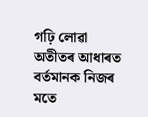গঢ়ি লোৱা অতীতৰ আধাৰত বৰ্তমানক নিজৰ মতে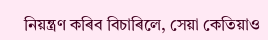নিয়ন্ত্ৰণ কৰিব বিচাৰিলে, সেয়া কেতিয়াও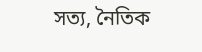সত্য, নৈতিক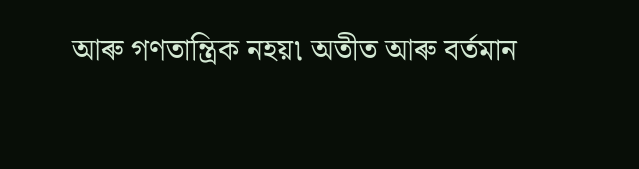আৰু গণতান্ত্ৰিক নহয়৷ অতীত আৰু বৰ্তমান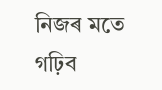নিজৰ মতে গঢ়িব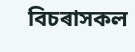বিচৰাসকল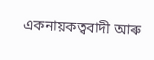একনায়কত্ববাদী আৰু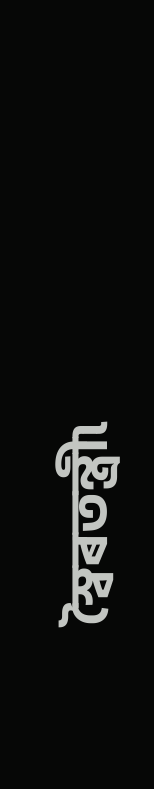স্বৈৰতন্ত্ৰী৷